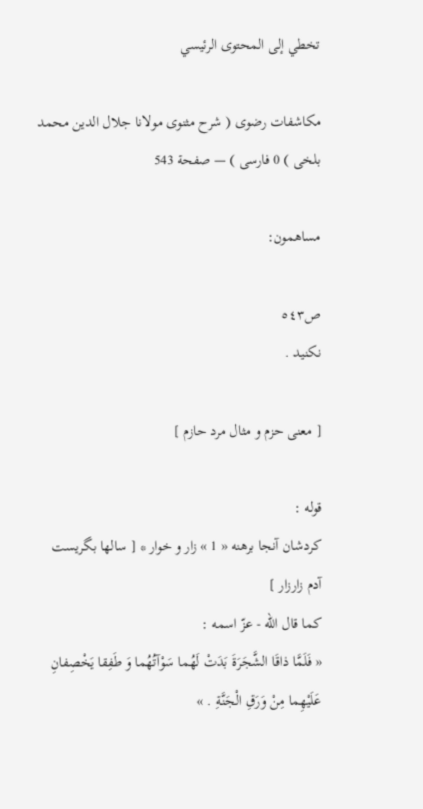تخطي إلى المحتوى الرئيسي

مكاشفات رضوى ( شرح مثنوى مولانا جلال الدين محمد بلخى ) 0 فارسى ) — صفحة 543

مساهمون:

ص٥٤٣
نكنيد .

[ معنى حزم و مثال مرد حازم ]

قوله :
كردشان آنجا برهنه « 1 » زار و خوار * [ سالها بگريست آدم زارزار ]
كما قال اللّه - عزّ اسمه :
« فَلَمَّا ذاقَا الشَّجَرَةَ بَدَتْ لَهُما سَوْآتُهُما وَ طَفِقا يَخْصِفانِ عَلَيْهِما مِنْ وَرَقِ الْجَنَّةِ . »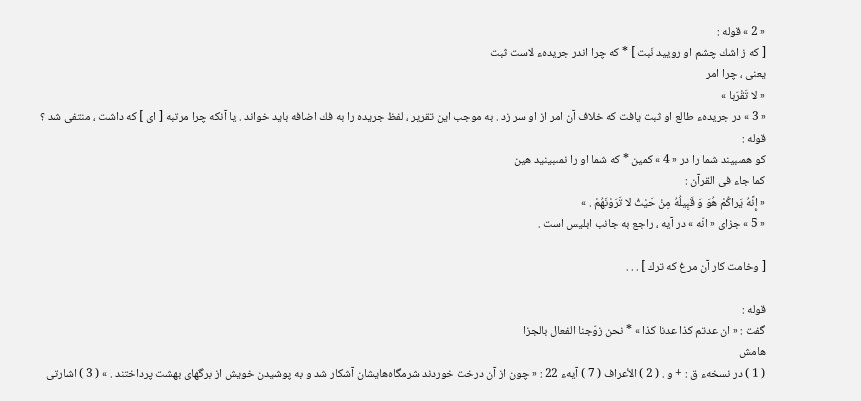« 2 » قوله :
[ كه ز اشك چشم او روييد نَبت ] * كه چرا اندر جريدهء لاست ثبت
يعنى ، چرا امر
« لا تَقْرَبا »
« 3 » در جريدهء طالع او ثبت يافت كه خلاف آن امر از او سر زد . به موجب اين تقرير ، لفظ جريده را به فك اضافه بايد خواند . يا آنكه چرا مرتبه [ اى ] كه داشت ، منتفى شد ؟ قوله :
كو همىبيند شما را در « 4 » كمين * كه شما او را نمىبينيد هين
كما جاء فى القرآن :
« إِنَّهُ يَراكُمْ هُوَ وَ قَبِيلُهُ مِنْ حَيْثُ لا تَرَوْنَهُمْ . »
« 5 » جزاى « انّه » در آيه ، راجع به جانب ابليس است .

[ وخامت كار آن مرغ كه ترك ] . . .

قوله :
گفت : « ان عدتم كذا عدنا كذا » * نحن زوّجنا الفعال بالجزا
هامش
( 1 ) در نسخهء ق : + و . ( 2 ) الأعراف ( 7 ) آيهء 22 : « چون از آن درخت خوردند شرمگاه‌هايشان آشكار شد و به پوشيدن خويش از برگهاى بهشت پرداختند . » ( 3 ) اشارتى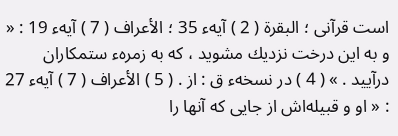است قرآنى ؛ البقرة ( 2 ) آيهء 35 ؛ الأعراف ( 7 ) آيهء 19 : « و به اين درخت نزديك مشويد ، كه به زمرهء ستمكاران درآييد . » ( 4 ) در نسخهء ق : از . ( 5 ) الأعراف ( 7 ) آيهء 27 : « او و قبيله‌اش از جايى كه آنها را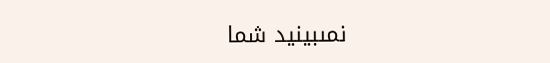نمىبينيد شما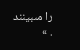را مىبينند . »